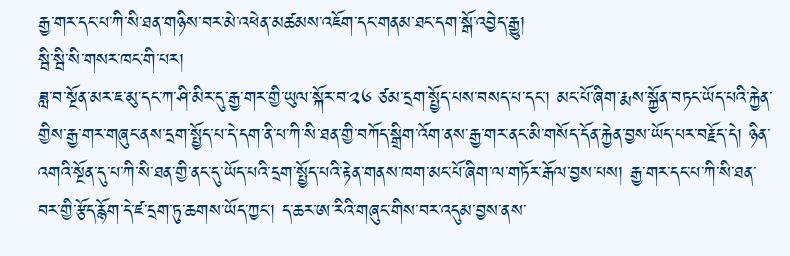རྒྱ་གར་དང་པ་ཀི་སི་ཐན་གཉིས་བར་མེ་འཕེན་མཚམས་འཇོག་དང་གནམ་ཐང་དག་སྒོ་འབྱེད་རྒྱུ།
སྦི་སྦི་སི་གསར་ཁང་གི་པར།
ཟླ་བ་སྔོན་མར་ཇ་མུ་དང་ཀ་ཤི་མིར་དུ་རྒྱ་གར་གྱི་ཡུལ་སྐོར་བ་༢༦ ཙམ་དྲག་སྤྱོད་པས་བསད་པ་དང་། མང་པོ་ཞིག་རྨས་སྐྱོན་བཏང་ཡོད་པའི་རྐྱེན་གྱིས་རྒྱ་གར་གཞུང་ནས་དྲག་སྤྱོད་པ་དེ་དག་ནི་པ་ཀི་སི་ཐན་གྱི་བཀོད་སྒྲིག་འོག་ནས་རྒྱ་གར་ནང་མི་གསོད་དོན་རྐྱེན་བྱས་ཡོད་པར་བརྗོད་དེ། ཉིན་འགའི་སྔོན་དུ་པ་ཀི་སི་ཐན་གྱི་ནང་དུ་ཡོད་པའི་དྲག་སྤྱོད་པའི་རྟེན་གནས་ཁག་མང་པོ་ཞིག་ལ་གཏོར་རྒོལ་བྱས་པས། རྒྱ་གར་དང་པ་ཀི་སི་ཐན་བར་གྱི་རྩོད་རྙོག་དེ་ཛ་དྲག་ཏུ་ཆགས་ཡོད་ཀྱང་། ད་ཆར་ཨ་རིའི་གཞུང་གིས་བར་འདུམ་བྱས་ནས་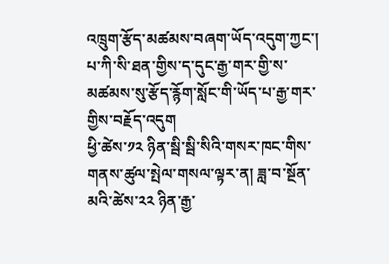འཁྲུག་རྩོད་མཚམས་བཞག་ཡོད་འདུག་ཀྱང་། པ་ཀི་སི་ཐན་གྱིས་ད་དུང་རྒྱ་གར་གྱི་ས་མཚམས་སུ་རྩོད་རྙོག་སློང་གི་ཡོད་པ་རྒྱ་གར་གྱིས་བརྗོད་འདུག
ཕྱི་ཚེས་༡༢ ཉིན་སྦི་སྦི་སིའི་གསར་ཁང་གིས་གནས་ཚུལ་སྤེལ་གསལ་ལྟར་ན། ཟླ་བ་སྔོན་མའི་ཚེས་༢༢ ཉིན་རྒྱ་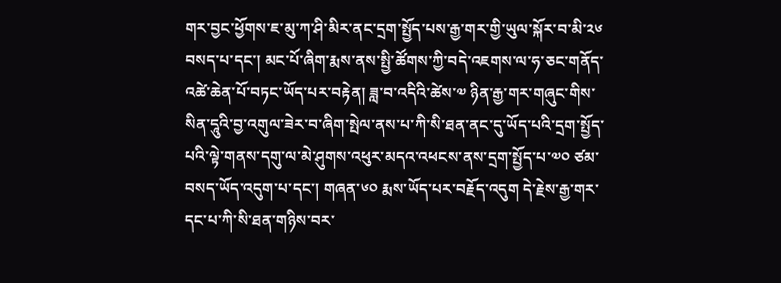གར་བྱང་ཕྱོགས་ཇ་མུ་ཀ་ཤི་མིར་ནང་དྲག་སྤྱོད་པས་རྒྱ་གར་གྱི་ཡུལ་སྐོར་བ་མི་༢༦ བསད་པ་དང་། མང་པོ་ཞིག་རྨས་ནས་སྤྱི་ཚོགས་ཀྱི་བདེ་འཇགས་ལ་ཧ་ཅང་གནོད་འཚེ་ཆེན་པོ་བཏང་ཡོད་པར་བརྟེན། ཟླ་བ་འདིའི་ཚེས་༧ ཉིན་རྒྱ་གར་གཞུང་གིས་སིན་དཱུའི་བྱ་འགུལ་ཟེར་བ་ཞིག་སྤེལ་ནས་པ་ཀི་སི་ཐན་ནང་དུ་ཡོད་པའི་དྲག་སྤྱོད་པའི་ལྟེ་གནས་དགུ་ལ་མེ་ཤུགས་འཕུར་མདའ་འཕངས་ནས་དྲག་སྤྱོད་པ་༧༠ ཙམ་བསད་ཡོད་འདུག་པ་དང་། གཞན་༦༠ རྨས་ཡོད་པར་བརྗོད་འདུག དེ་རྗེས་རྒྱ་གར་དང་པ་ཀི་སི་ཐན་གཉིས་བར་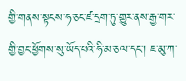གྱི་གནས་སྟངས་ཧ་ཅང་ཛ་དྲག་ཏུ་གྱུར་ནས་རྒྱ་གར་གྱི་བྱང་ཕྱོགས་སུ་ཡོད་པའི་ཧི་མ་ཅལ་དང་། ཇ་མུ་ཀ་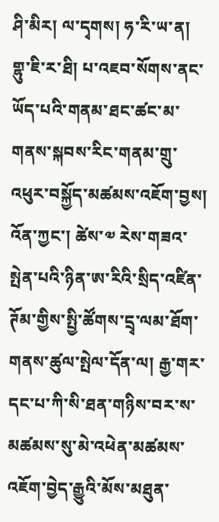ཤི་མིར། ལ་དྭགས། ཧ་རི་ཡ་ན། གྷུ་ཇི་ར་ཐི། པ་འཇབ་སོགས་ནང་ཡོད་པའི་གནམ་ཐང་ཚང་མ་གནས་སྐབས་རིང་གནམ་གྲུ་འཕུར་བསྐྱོད་མཚམས་འཇོག་བྱས། འོན་ཀྱང་། ཚེས་༧ རེས་གཟའ་སྤེན་པའི་ཉིན་ཨ་རིའི་སྲིད་འཛིན་ཊོམ་གྱིས་སྤྱི་ཚོགས་དྲྭ་ལམ་ཐོག་གནས་ཚུལ་སྤེལ་དོན་ལ། རྒྱ་གར་དང་པ་ཀི་སི་ཐན་གཉིས་བར་ས་མཚམས་སུ་མེ་འཕེན་མཚམས་འཇོག་བྱེད་རྒྱུའི་མོས་མཐུན་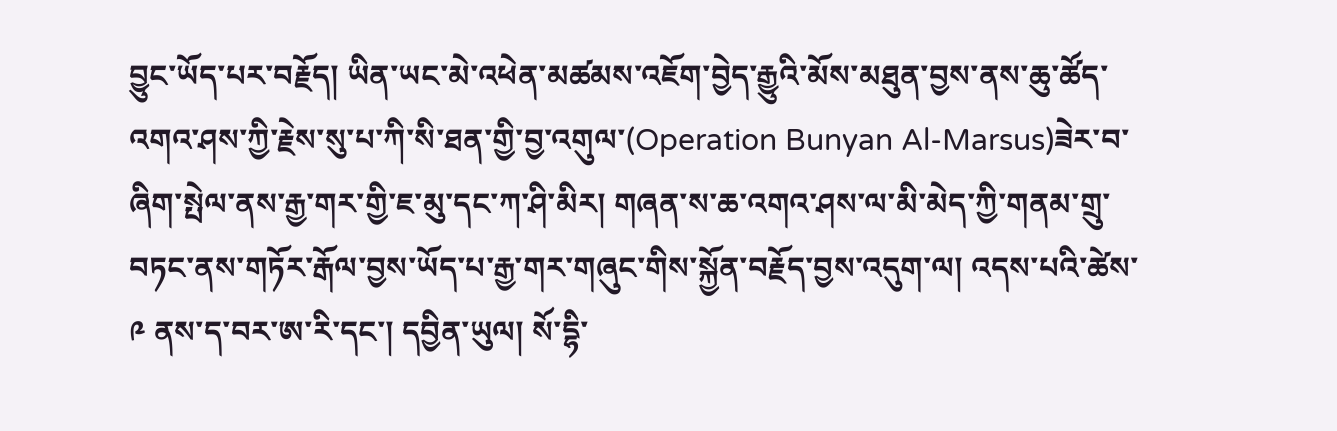བྱུང་ཡོད་པར་བརྗོད། ཡིན་ཡང་མེ་འཕེན་མཚམས་འཇོག་བྱེད་རྒྱུའི་མོས་མཐུན་བྱས་ནས་ཆུ་ཚོད་འགའ་ཤས་ཀྱི་རྗེས་སུ་པ་ཀི་སི་ཐན་གྱི་བྱ་འགུལ་(Operation Bunyan Al-Marsus)ཟེར་བ་ཞིག་སྤེལ་ནས་རྒྱ་གར་གྱི་ཇ་མུ་དང་ཀ་ཤི་མིར། གཞན་ས་ཆ་འགའ་ཤས་ལ་མི་མེད་ཀྱི་གནམ་གྲུ་བཏང་ནས་གཏོར་རྒོལ་བྱས་ཡོད་པ་རྒྱ་གར་གཞུང་གིས་སྐྱོན་བརྗོད་བྱས་འདུག་ལ། འདས་པའི་ཚེས་༩ ནས་ད་བར་ཨ་རི་དང་། དབྱིན་ཡུལ། སོ་དྷི་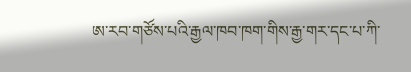ཨ་རབ་གཙོས་པའི་རྒྱལ་ཁབ་ཁག་གིས་རྒྱ་གར་དང་པ་ཀི་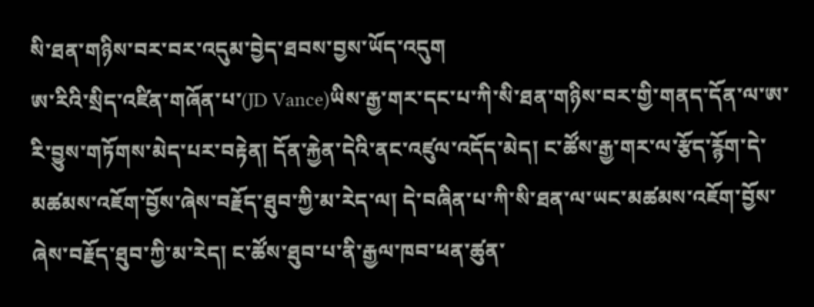སི་ཐན་གཉིས་བར་བར་འདུམ་བྱེད་ཐབས་བྱས་ཡོད་འདུག
ཨ་རིའི་སྲིད་འཛིན་གཞོན་པ་(JD Vance)ཡིས་རྒྱ་གར་དང་པ་ཀི་སི་ཐན་གཉིས་བར་གྱི་གནད་དོན་ལ་ཨ་རི་བྱུས་གཏོགས་མེད་པར་བརྟེན། དོན་རྐྱེན་དེའི་ནང་འཛུལ་འདོད་མེད། ང་ཚོས་རྒྱ་གར་ལ་རྩོད་རྙོག་དེ་མཚམས་འཇོག་བྱོས་ཞེས་བརྗོད་ཐུབ་ཀྱི་མ་རེད་ལ། དེ་བཞིན་པ་ཀི་སི་ཐན་ལ་ཡང་མཚམས་འཇོག་བྱོས་ཞེས་བརྗོད་ཐུབ་ཀྱི་མ་རེད། ང་ཚོས་ཐུབ་པ་ནི་རྒྱལ་ཁབ་ཕན་ཚུན་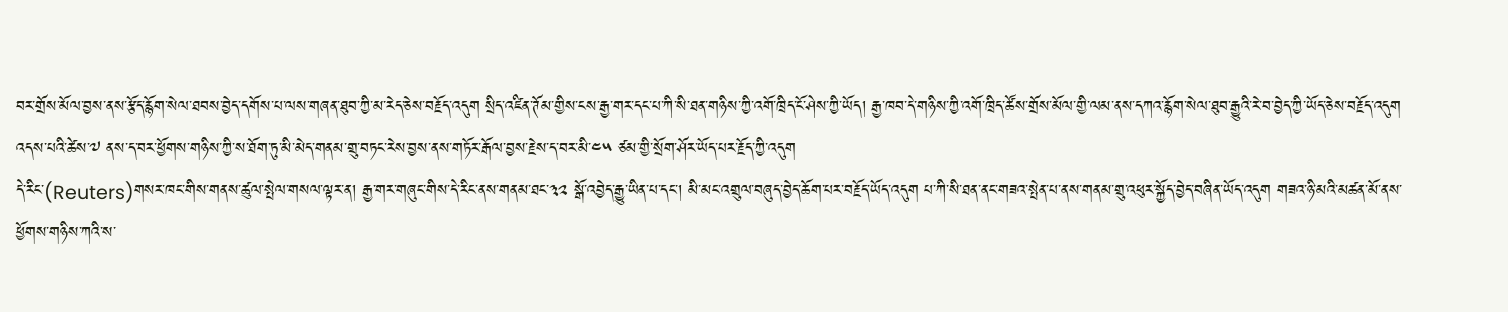བར་གྲོས་མོལ་བྱས་ནས་རྩོད་རྙོག་སེལ་ཐབས་བྱེད་དགོས་པ་ལས་གཞན་ཐུབ་ཀྱི་མ་རེད་ཅེས་བརྗོད་འདུག སྲིད་འཛིན་ཊོམ་གྱིས་ངས་རྒྱ་གར་དང་པ་ཀི་སི་ཐན་གཉིས་ཀྱི་འགོ་ཁྲིད་ངོ་ཤེས་ཀྱི་ཡོད། རྒྱ་ཁབ་དེ་གཉིས་ཀྱི་འགོ་ཁྲིད་ཚོས་གྲོས་མོལ་གྱི་ལམ་ནས་དཀའ་རྙོག་སེལ་ཐུབ་རྒྱུའི་རེ་བ་བྱེད་ཀྱི་ཡོད་ཅེས་བརྗོད་འདུག འདས་པའི་ཚེས་༧ ནས་ད་བར་ཕྱོགས་གཉིས་ཀྱི་ས་ཐོག་ཏུ་མི་མེད་གནམ་གྲུ་བཏང་རེས་བྱས་ནས་གཏོར་རྒོལ་བྱས་རྗེས་ད་བར་མི་༤༥ ཙམ་གྱི་སྲོག་ཤོར་ཡོད་པར་རྗོད་ཀྱི་འདུག
དེ་རིང་(Reuters)གསར་ཁང་གིས་གནས་ཚུལ་སྤེལ་གསལ་ལྟར་ན། རྒྱ་གར་གཞུང་གིས་དེ་རིང་ནས་གནམ་ཐང་༣༢ སྒོ་འབྱེད་རྒྱུ་ཡིན་པ་དང་། མི་མང་འགྲུལ་བཞུད་བྱེད་ཆོག་པར་བརྗོད་ཡོད་འདུག པ་ཀི་སི་ཐན་ནང་གཟའ་སྤེན་པ་ནས་གནམ་གྲུ་འཕུར་སྐྱོད་བྱེད་བཞིན་ཡོད་འདུག གཟའ་ཉི་མའི་མཚན་མོ་ནས་ཕྱོགས་གཉིས་ཀའི་ས་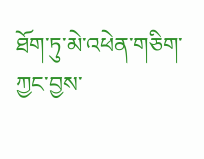ཐོག་ཏུ་མེ་འཕེན་གཅིག་ཀྱང་བྱས་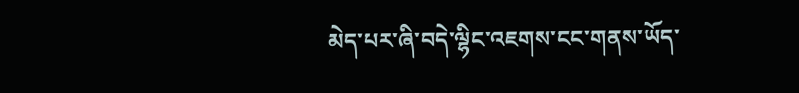མེད་པར་ཞི་བདེ་ལྷིང་འཇགས་ངང་གནས་ཡོད་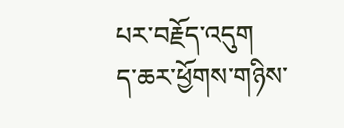པར་བརྗོད་འདུག
ད་ཆར་ཕྱོགས་གཉིས་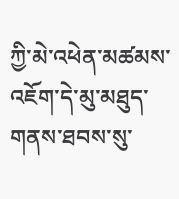ཀྱི་མེ་འཕེན་མཚམས་འཇོག་དེ་མུ་མཐུད་གནས་ཐབས་སུ་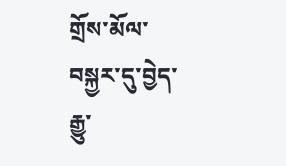གྲོས་མོལ་བསྐྱར་དུ་བྱེད་རྒྱུ་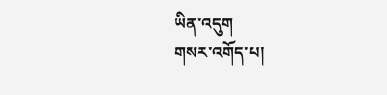ཡིན་འདུག
གསར་འགོད་པ།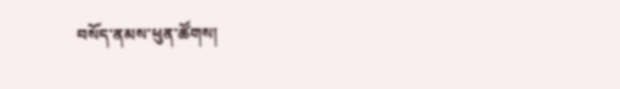བསོད་ནམས་ཕུན་ཚོགས།